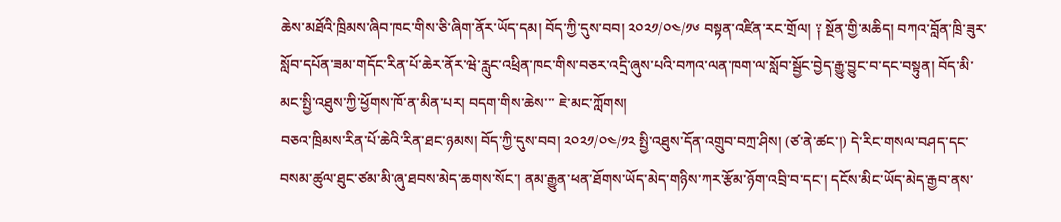ཆེས་མཐོའི་ཁྲིམས་ཞིབ་ཁང་གིས་ཅི་ཞིག་ནོར་ཡོད་དམ། བོད་ཀྱི་དུས་བབ། ༢༠༢༡/༠༤/༡༦ བསྟན་འཛིན་རང་གྲོལ། ༑ སྔོན་གྱི་མཆིད། བཀའ་བློན་ཁྲི་ཟུར་སློབ་དཔོན་ཟམ་གདོང་རིན་པོ་ཆེར་ནོར་ཝེ་རླུང་འཕྲིན་ཁང་གིས་བཅར་འདྲི་ཞུས་པའི་བཀའ་ལན་ཁག་ལ་སློབ་སྦྱོང་བྱེད་རྒྱུ་བྱུང་བ་དང་བསྟུན། བོད་མི་མང་སྤྱི་འཐུས་ཀྱི་ཕྱོགས་ཁོ་ན་མིན་པར། བདག་གིས་ཆེས་་་ ཇེ་མང་ཀློགས།
བཅའ་ཁྲིམས་རིན་པོ་ཆེའི་རིན་ཐང་ཉམས། བོད་ཀྱི་དུས་བབ། ༢༠༢༡/༠༤/༡༢ སྤྱི་འཐུས་དོན་འགྲུབ་བཀྲ་ཤིས། (ཙ་ནེ་ཚང་།) དེ་རིང་གསལ་བཤད་དང་བསམ་ཚུལ་ཐུང་ཙམ་མི་ཞུ་ཐབས་མེད་ཆགས་སོང་། ནམ་རྒྱུན་ཕན་ཐོགས་ཡོད་མེད་གཉིས་ཀར་རྩོམ་ཉོག་འབྲི་བ་དང་། དངོས་མིང་ཡོད་མེད་རྒྱབ་ནས་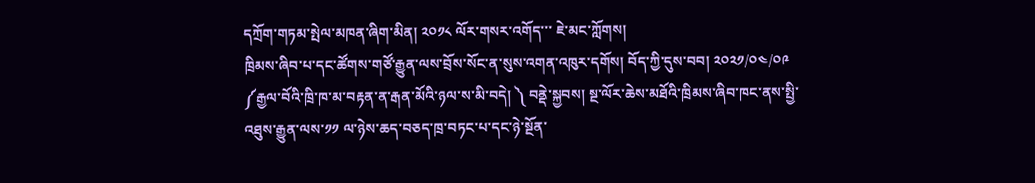དཀྲོག་གཏམ་སྤེལ་མཁན་ཞིག་མིན། ༢༠༡༨ ལོར་གསར་འགོད་་་ ཇེ་མང་ཀློགས།
ཁྲིམས་ཞིབ་པ་དང་ཚོགས་གཙོ་རྒྱུན་ལས་བྲོས་སོང་ན་སུས་འགན་འཁུར་དགོས། བོད་ཀྱི་དུས་བབ། ༢༠༢༡/༠༤/༠༩ ༼རྒྱལ་བོའི་ཁྲི་ཁ་མ་བརྟན་ན་རྒན་མོའི་ཉལ་ས་མི་བདེ། ༽ བནྡེ་སྐྱབས། སྔ་ལོར་ཆེས་མཐོའི་ཁྲིམས་ཞིབ་ཁང་ནས་སྤྱི་འཐུས་རྒྱུན་ལས་༡༡ ལ་ཉེས་ཆད་བཅད་ཁྲ་བཏང་པ་དང་ཉེ་སྔོན་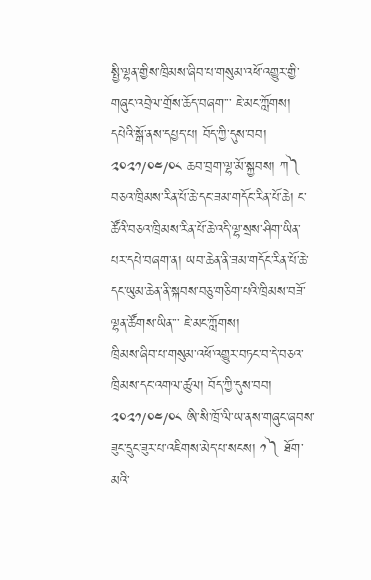སྤྱི་ལྷན་གྱིས་ཁྲིམས་ཞིབ་པ་གསུམ་འཕོ་འགྱུར་གྱི་གཞུང་འབྲེལ་གྲོས་ཆོད་བཞག་་་ ཇེ་མང་ཀློགས།
དཔེའི་སྒོ་ནས་དཔྱད་པ། བོད་ཀྱི་དུས་བབ། ༢༠༢༡/༠༤/༠༨ ཆབ་བྲག་ལྷ་མོ་སྐྱབས། ཀ༽ བཅའ་ཁྲིམས་རིན་པོ་ཆེ་དང་ཟམ་གདོང་རིན་པོ་ཆེ། ང་ཚོའི་བཅའ་ཁྲིམས་རིན་པོ་ཆེ་འདི་ལྷ་སྲས་ཤིག་ཡིན་པར་དཔེ་བཞག་ན། ཡབ་ཆེན་ནི་ཟམ་གདོང་རིན་པོ་ཆེ་དང་ཡུམ་ཆེན་ནི་སྐབས་བཅུ་གཅིག་པའི་ཁྲིམས་བཟོ་ལྷན་ཚོགས་ཡིན་་་ ཇེ་མང་ཀློགས།
ཁྲིམས་ཞིབ་པ་གསུམ་འཕོ་འགྱུར་བཏང་བ་དེ་བཅའ་ཁྲིམས་དང་འགལ་ཚུལ། བོད་ཀྱི་དུས་བབ། ༢༠༢༡/༠༤/༠༨ ཨི་སི་ཁྲོ་ལི་ཡ་ནས་གཞུང་ཞབས་ཟུང་དྲུང་ཟུར་པ་འཇིགས་མེད་པ་སངས། ༡༽ ཐོག་མའི་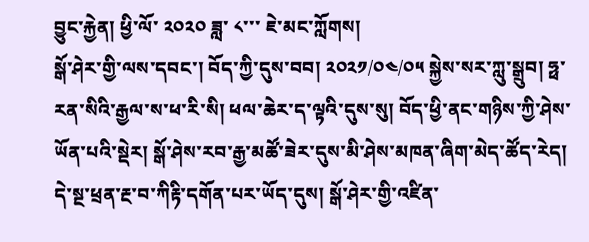བྱུང་རྐྱེན། ཕྱི་ལོ་ ༢༠༢༠ ཟླ་ ༨་་་ ཇེ་མང་ཀློགས།
སྒོ་ཤེར་གྱི་ལས་དབང་། བོད་ཀྱི་དུས་བབ། ༢༠༢༡/༠༤/༠༥ སྐྱེས་སར་ཀླུ་སྒྲུབ། ཧྥ་རན་སིའི་རྒྱལ་ས་ཕ་རི་སི། ཕལ་ཆེར་ད་ལྟའི་དུས་སུ། བོད་ཕྱི་ནང་གཉིས་ཀྱི་ཤེས་ཡོན་པའི་སྡེར། སྒོ་ཤེས་རབ་རྒྱ་མཚོ་ཟེར་དུས་མི་ཤེས་མཁན་ཞིག་མེད་ཚོད་རེད། དེ་སྔ་ཕྲན་རྔ་བ་ཀིརྟི་དགོན་པར་ཡོད་དུས། སྒོ་ཤེར་གྱི་འཛིན་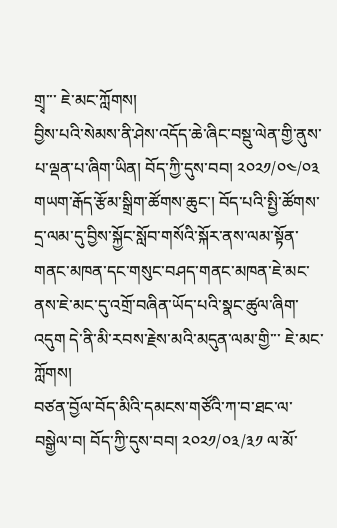གྲྭ་་་ ཇེ་མང་ཀློགས།
བྱིས་པའི་སེམས་ནི་ཤེས་འདོད་ཆེ་ཞིང་བསྡུ་ལེན་གྱི་ནུས་པ་ལྡན་པ་ཞིག་ཡིན། བོད་ཀྱི་དུས་བབ། ༢༠༢༡/༠༤/༠༣ གཡག་རྒོད་རྩོམ་སྒྲིག་ཚོགས་ཆུང་། བོད་པའི་སྤྱི་ཚོགས་དྲ་ལམ་དུ་བྱིས་སྐྱོང་སློབ་གསོའི་སྐོར་ནས་ལམ་སྟོན་གནང་མཁན་དང་གསུང་བཤད་གནང་མཁན་ཇེ་མང་ནས་ཇེ་མང་དུ་འགྲོ་བཞིན་ཡོད་པའི་སྣང་ཚུལ་ཞིག་འདུག དེ་ནི་མི་རབས་རྗེས་མའི་མདུན་ལམ་གྱི་་་ ཇེ་མང་ཀློགས།
བཙན་བྱོལ་བོད་མིའི་དམངས་གཙོའི་ཀ་བ་ཐང་ལ་བསྒྱེལ་བ། བོད་ཀྱི་དུས་བབ། ༢༠༢༡/༠༣/༣༡ ལ་མོ་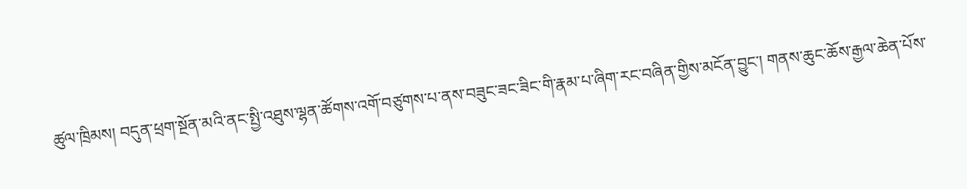ཚུལ་ཁྲིམས། བདུན་ཕྲག་སྔོན་མའི་ནང་སྤྱི་འཐུས་ལྷན་ཚོགས་འགོ་བཙུགས་པ་ནས་བཟུང་ཟང་ཟིང་གི་རྣམ་པ་ཞིག་རང་བཞིན་གྱིས་མངོན་བྱུང་། གནས་ཆུང་ཆོས་རྒྱལ་ཆེན་པོས་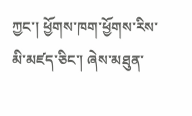ཀྱང་། ཕྱོགས་ཁག་ཕྱོགས་རིས་མི་མཛད་ཅིང་། ཞེས་མཐུན་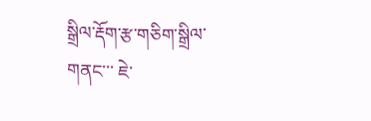སྒྲིལ་རྡོག་རྩ་གཅིག་སྒྲིལ་གནང་་་ ཇེ་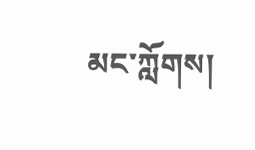མང་ཀློགས།